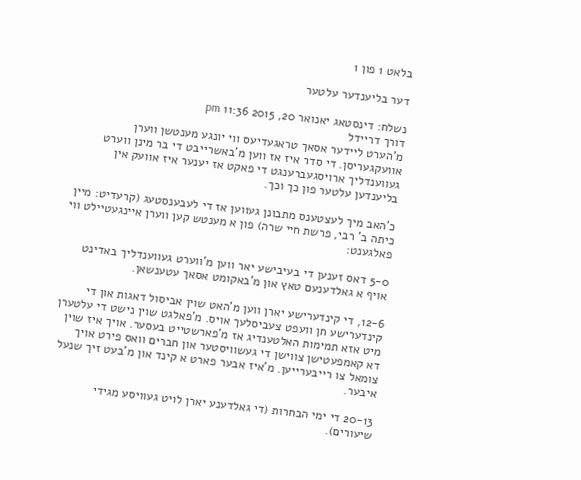בלאט 1 פון 1

דער בליענדער עלטער

נשלח: דינסטאג יאנואר 20, 2015 11:36 pm
דורך דריידל
מ'הערט ליידער אסאך טראגעדיעס ווי יונגע מענטשן ווערן אוועקגעריסן. די סדר איז אז ווען מ'באשרייבט די בר מינן ווערט געווענדליך ארויסגעברענגט די פאקט אז יענער איז אוועק אין בליענדען עלטער פון כך וכך.

כ'האב מיך לעצטענס מתבונן געווען אז די לעבענסטעג (קרעדיט: מיין כיתה ב' רבי, פרשת חיי שרה) פון א מענטש קען ווערן איינגעטיילט ווי פאלגענט:

5-0 דאס זענען די בעיבישע יאר ווען מ'ווערט געווענדליך באדינט אויף א גאלדענעם טאץ און מ'באקומט אסאך עטענשאן.

12-6, די קינדערישע יארן ווען מ'האט שוין אביסול דאגות און די קינדערישע חן וועפט צעביסלעך אויס. מ'פאלגט שוין נישט די עלטערן מיט אזא תמימות האלטענדיג אז מ'פארשטייט בעסער. אויך איז שוין דא קאמפעטישן צווישן די געשוויסטער און חברים וואס פירט אויך צומאל צו רייבערייען. מ'איז אבער פארט א קינד און מ'בעט זיך שנעל איבער.

20-13 די ימי הבחרות (די גאלדענע יארן לויט געוויסע מגידי שיעורים).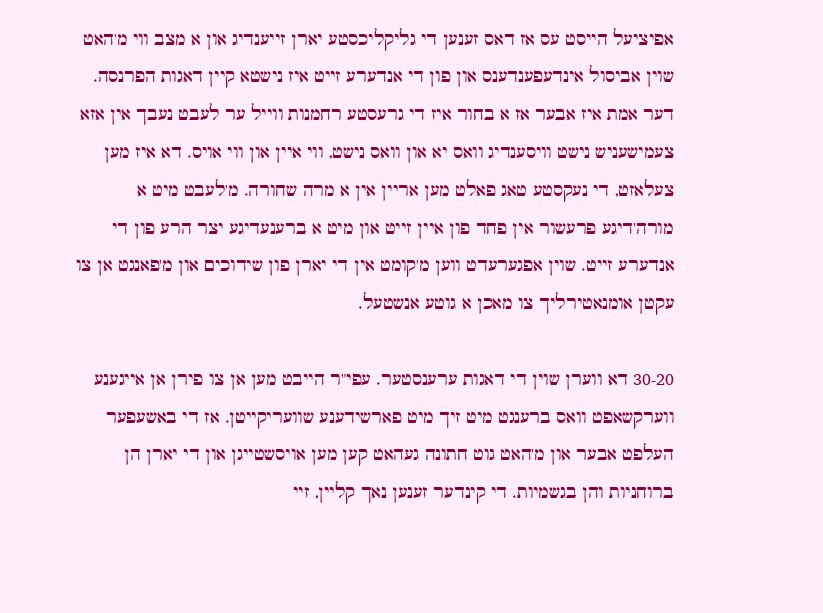אפיציעל הייסט עס אז דאס זענען די גליקליכסטע יארן זייענדיג און א מצב ווי מ'האט שוין אביסול אינדעפענדענס און פון די אנדערע זייט איז נישטא קיין דאגות הפרנסה. דער אמת איז אבער אז א בחור איז די גרעסטע רחמנות ווייל ער לעבט נעבך אין אזא צעמישעניש נישט וויסענדיג וואס יא און וואס נישט, ווי איין און ווי אויס. דא איז מען צעלאזט, די נעקסטע טאג פאלט מען אריין אין א מרה שחורה. מ'לעבט מיט א מורה'דיגע פרעשור אין פחד פון איין זייט און מיט א ברענעדיגע יצר הרע פון די אנדערע זייט. שוין אפגערעדט ווען מ'קומט אין די יארן פון שידוכים און מ'פאנגט אן צו עקטן אומנאטירליך צו מאכן א גוטע אנשטעל.

30-20 דא ווערן שוין די דאגות ערענסטער. עפי"ר הייבט מען אן צו פירן אן אייגענע ווערקשאפט וואס ברענגט מיט זיך מיט פארשידענע שוועריקייטן. אז די באשעפער העלפט אבער און מ'האט גוט חתונה געהאט קען מען אויסשטייגן און די יארן הן ברוחניות והן בגשמיות. די קינדער זענען נאך קליין, זיי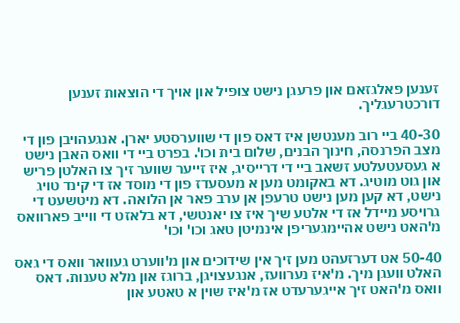זענען פאלגזאם און פרעגן נישט צופיל און אויך די הוצאות זענען דורכטרעגליך.

40-30 ביי רוב מענטשן איז דאס פון די שווערסטע יארן. אנגעהויבן פון די מצב הפרנסה, חינוך הבנים, שלום בית וכו'. בפרט ביי די וואס האבן נישט א געסעטעלטע זשאב ביי די דרייסיג, איז זייער שווער זיך צו האלטן פריש און גוט מוטיג. דא באקומט מען א מעסעדז פון די מוסד אז די קינד טויג נישט, דא קען מען נישט טרעפן אן ערב פאר אן הלואה. דא מיטשעט די גרויסע מיידל אז די אלטע שיך איז צו יאנטשי, דא בלאזט די ווייב פארוואס מ'האט נישט אהיימגעריפן אינמיטן טאג וכו' וכו'

50-40 אט דערזעהט מען זיך אין שידוכים און מ'ווערט געוואר וואס די גאס האלט וועגן מיך. מ'איז נערוועז, אנגעצויגן, ברוגז און מלא טענות. דאס וואס מ'האט זיך אייגערעדט אז מ'איז שוין א טאטע און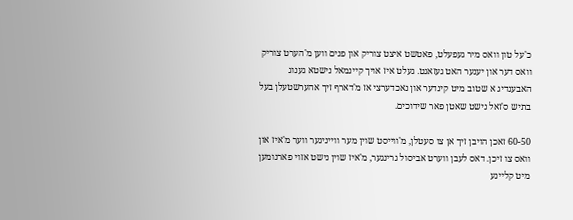כ'על טון וואס מיר געפעלט, פאטשט איצט צוריק און פנים ווען מ'הערט צוריק וואס דער און יענער האט געזאגט. געלט איז אויך קיינמאל נישטא גענוג האבענדיג א שטוב מיט קינדער און נאכדערצי אז מ'דארף זיך אהערשטעלן בעל בתיש ס'זאל נישט שאטן פאר שידוכים.

60-50 זאכן הויבן זיך אן צו סעטלן, מ'ווייסט שוין מער ווייניגער ווער מ'איז און וואס צו זיכן. דאס לעבן ווערט אביסול גרינגער, מ'איז שוין נישט אזוי פארנומען מיט קליינע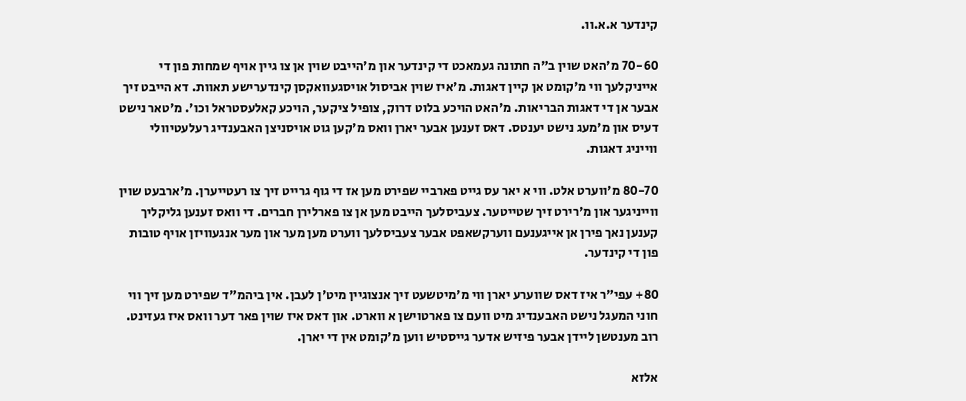קינדער א.א.וו.

70-60 מ'האט שוין ב"ה חתונה געמאכט די קינדער און מ'הייבט שוין אן צו גיין אויף שמחות פון די אייניקלעך ווי מ'קומט אן קיין דאגות. מ'איז שוין אביסול אויסגעוואקסן קינדערישע תאוות. דא הייבט זיך אבער אן די דאגות הבריאות. מ'האט הויכע בלוט דרוק, צופיל ציקער, הויכע קאלעסטראל וכו'. מ'טאר נישט דעיס און מ'מעג נישט יענטס. דאס זענען אבער יארן וואס מ'קען גוט אויסניצן האבענדיג רעלעטיוולי ווייניג דאגות.

80-70 מ'ווערט אלט. ווי א יאר עס גייט פארביי שפירט מען אז די גוף גרייט זיך צו רעטייערן. מ'ארבעט שוין ווייניגער און מ'רירט זיך שטייטער. צעביסלעך הייבט מען אן צו פארלירן חברים. די וואס זענען גליקליך קענען נאך פירן אן אייגענעם ווערקשאפט אבער צעביסלעך ווערט מען מער און מער אנגעוויזן אויף טובות פון די קינדער.

80+ עפי"ר איז דאס שווערע יארן ווי מ'מיטשעט זיך אנצוגיין מיט'ן לעבן. אין ביהמ"ד שפירט מען זיך ווי חוני המעגל נישט האבענדיג מיט וועם צו פארטוישן א ווארט. און דאס איז שוין פאר דער וואס איז געזינט. רוב מענטשן ליידן אבער פיזיש אדער גייסטיש ווען מ'קומט אין די יארן.

אלזא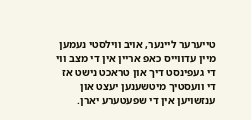טייערער ליינער, אויב ווילסטי נעמען מיין עדווייס כאפ אריין אין די מצב ווי די געפינסט דיך און טראכט נישט אז די וועסטיך מיטשענען יעצט און ענזשויען אין די שפעטערע יארן.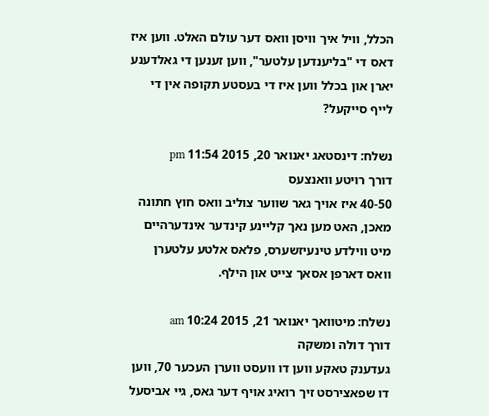הכלל, וויל איך וויסן וואס דער עולם האלט. ווען איז דאס די "בליענדען עלטער", ווען זענען די גאלדענע יארן און בכלל ווען איז די בעסטע תקופה אין די לייף סייקעל?

נשלח: דינסטאג יאנואר 20, 2015 11:54 pm
דורך רויטע וואנצעס
40-50 איז אויך גאר שווער צוליב וואס חוץ חתונה מאכן, האט מען נאך קליינע קינדער אינדערהיים מיט ווילדע טינעיזשערס, פלאס אלטע עלטערן וואס דארפן אסאך צייט און הילף.

נשלח: מיטוואך יאנואר 21, 2015 10:24 am
דורך דולה ומשקה
געדענק טאקע ווען דו וועסט ווערן העכער 70, ווען דו שפאצירסט זיך רואיג אויף דער גאס, גיי אביסעל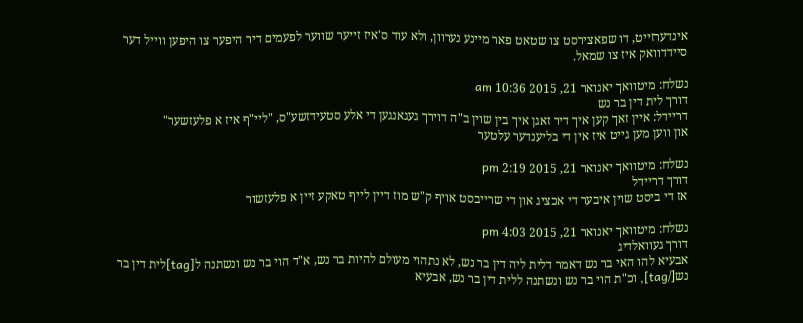אינדערזייט, דו שפאצירסט צו שטאט פאר מיינע נערוון, ולא עוד ס'איז זייער שווער לפעמים דיר היפער צו היפען ווייל דער סיידדוואק איז צו שמאל.

נשלח: מיטוואך יאנואר 21, 2015 10:36 am
דורך לית דין בר נש
דריידל: איין זאך קען איך דיר זאגן איך בין שוין ב"ה דוירך געגאנגען די אלע סטעידזשע"ס, "ליי"ף איז א פלעזשער"
און ווען מען גייט איז אין די בליענדער עלטער

נשלח: מיטוואך יאנואר 21, 2015 2:19 pm
דורך דריידל
אז די ביסט שוין איבער די אכציג און די שרייבסט אויף ק"ש מוז דיין לייף טאקע זיין א פלעזשור

נשלח: מיטוואך יאנואר 21, 2015 4:03 pm
דורך געוואלדיג
אבעיא להו האי בר נש דאמר דלית ליה דין בר נש, לא נתהוי מעולם להיות בר נש, א"ד הוי בר נש ונשתנה ל[tag]לית דין בר נש[/tag], וכ"ת הוי בר נש ונשתנה ללית דין בר נש, אבעיא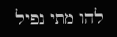להו מתי נפיל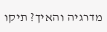מדרגיה והאיך? תיקו